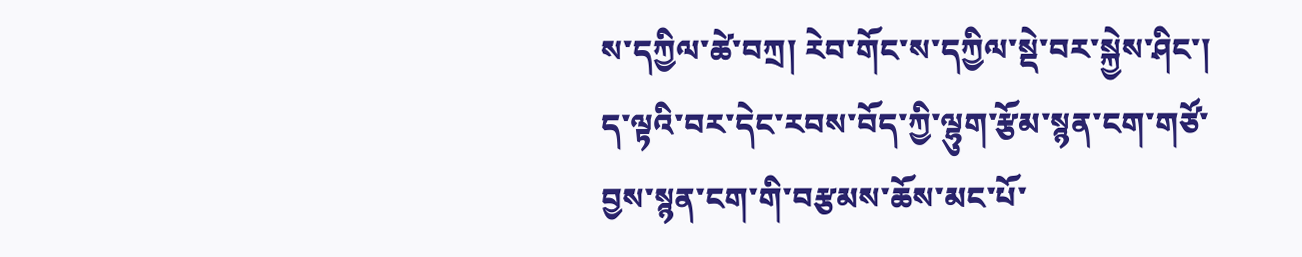ས་དཀྱིལ་ཚེ་བཀྲ། རེབ་གོང་ས་དཀྱིལ་སྡེ་བར་སྐྱེས་ཤིང་། ད་ལྟའི་བར་དེང་རབས་བོད་ཀྱི་ལྷུག་རྩོམ་སྙན་ངག་གཙོ་བྱས་སྙན་ངག་གི་བརྩམས་ཆོས་མང་པོ་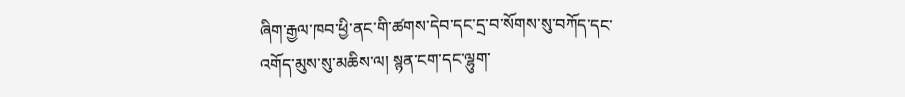ཞིག་རྒྱལ་ཁབ་ཕྱི་ནང་གི་ཚགས་དེབ་དང་དྲ་བ་སོགས་སུ་བཀོད་དང་འགོད་མུས་སུ་མཆིས་ལ། སྙན་ངག་དང་ལྷུག་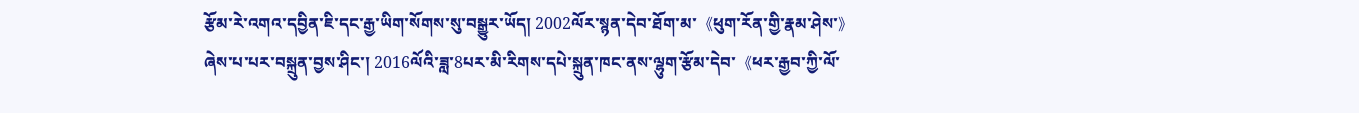རྩོམ་རེ་འགའ་དབྱིན་ཇི་དང་རྒྱ་ཡིག་སོགས་སུ་བསྒྱུར་ཡོད། 2002ལོར་སྙན་དེབ་ཐོག་མ་《ཕུག་རོན་གྱི་རྣམ་ཤེས་》ཞེས་པ་པར་བསྐྲུན་བྱས་ཤིང་། 2016ལོའི་ཟླ་8པར་མི་རིགས་དཔེ་སྐྲུན་ཁང་ནས་ལྷུག་རྩོམ་དེབ་《ཕར་རྒྱབ་ཀྱི་ལོ་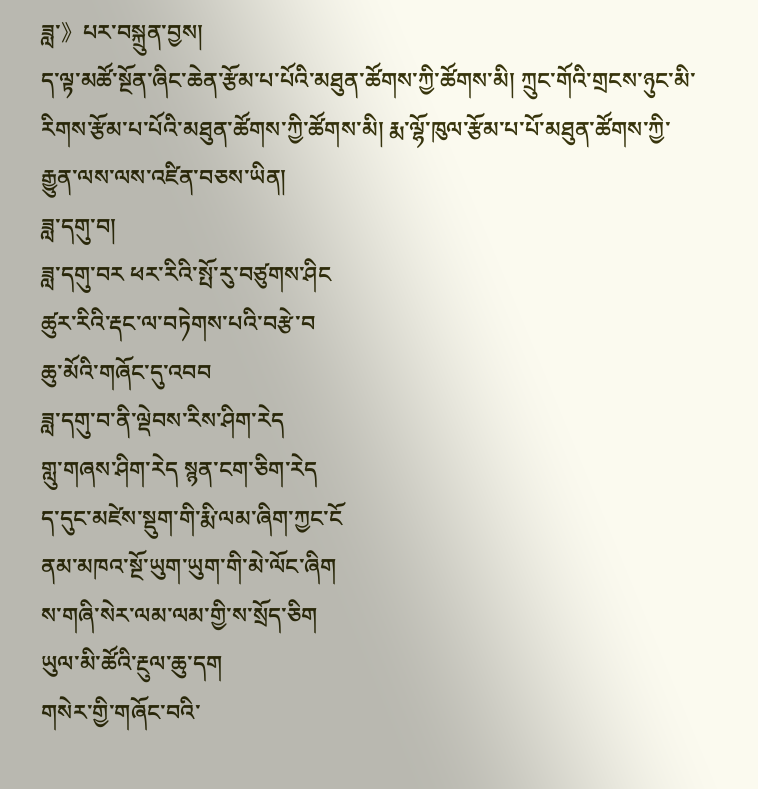ཟླ་》པར་བསྐྲུན་བྱས།
ད་ལྟ་མཚོ་སྔོན་ཞིང་ཆེན་རྩོམ་པ་པོའི་མཐུན་ཚོགས་ཀྱི་ཚོགས་མི། ཀྲུང་གོའི་གྲངས་ཉུང་མི་རིགས་རྩོམ་པ་པོའི་མཐུན་ཚོགས་ཀྱི་ཚོགས་མི། རྨ་ལྷོ་ཁུལ་རྩོམ་པ་པོ་མཐུན་ཚོགས་ཀྱི་རྒྱུན་ལས་ལས་འཛིན་བཅས་ཡིན།
ཟླ་དགུ་བ།
ཟླ་དགུ་བར ཕར་རིའི་སྤོ་རུ་བཙུགས་ཤིང
ཚུར་རིའི་རྡང་ལ་བཏེགས་པའི་བརྩེ་བ
ཆུ་མོའི་གཞོང་དུ་འབབ
ཟླ་དགུ་བ་ནི་ལྡེབས་རིས་ཤིག་རེད
གླུ་གཞས་ཤིག་རེད སྙན་ངག་ཅིག་རེད
ད་དུང་མཛེས་སྡུག་གི་རྨི་ལམ་ཞིག་ཀྱང་ངོ
ནམ་མཁའ་སྔོ་ཡུག་ཡུག་གི་མེ་ལོང་ཞིག
ས་གཞི་སེར་ལམ་ལམ་གྱི་ས་སྲོད་ཅིག
ཡུལ་མི་ཚོའི་རྔུལ་ཆུ་དག
གསེར་གྱི་གཞོང་བའི་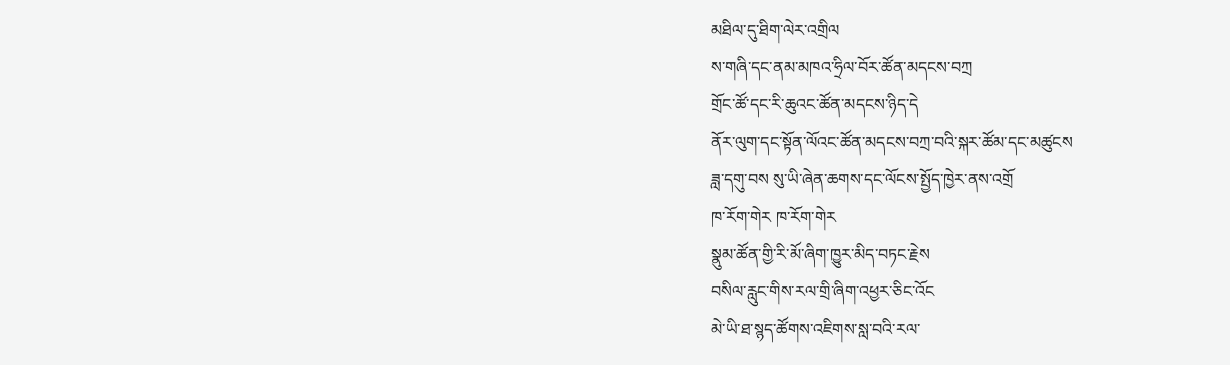མཐིལ་དུ་ཐིག་ལེར་འགྲིལ
ས་གཞི་དང་ནམ་མཁའ་ཧྲིལ་བོར་ཚོན་མདངས་བཀྲ
གྲོང་ཚོ་དང་རི་ཆུའང་ཚོན་མདངས་ཉིད་དེ
ནོར་ལུག་དང་སྟོན་ལོའང་ཚོན་མདངས་བཀྲ་བའི་སྐར་ཚོམ་དང་མཚུངས
ཟླ་དགུ་བས སུ་ཡི་ཞེན་ཆགས་དང་ལོངས་སྤྱོད་ཁྱེར་ནས་འགྲོ
ཁ་རོག་གེར ཁ་རོག་གེར
སྣུམ་ཚོན་གྱི་རི་མོ་ཞིག་ཁྱུར་མིད་བཏང་རྗེས
བསིལ་རླུང་གིས་རལ་གྲི་ཞིག་འཕྱར་ཅིང་འོང
མེ་ཡི་ཐ་སྙད་ཚོགས་འཇིགས་སླ་བའི་རལ་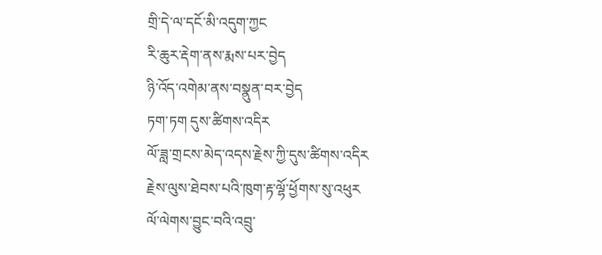གྲི་དེ་ལ་དངོ་མི་འདུག་ཀྱང
རི་ཆུར་རྡེག་ནས་རྨས་པར་བྱེད
ཉི་འོད་འགེམ་ནས་བསྣུན་བར་བྱེད
ཏག་ཏག དུས་ཚིགས་འདིར
ལོ་ཟླ་གྲངས་མེད་འདས་རྗེས་ཀྱི་དུས་ཚིགས་འདིར
རྗེས་ལུས་ཐེབས་པའི་ཁུག་རྟ་ལྷོ་ཕྱོགས་སུ་འཕུར
ལོ་ལེགས་བྱུང་བའི་འབྲུ་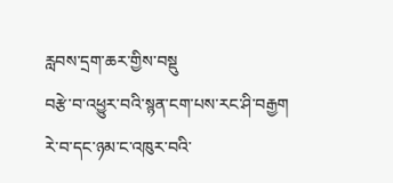རླབས་དྲག་ཆར་གྱིས་བསྡུ
བརྩེ་བ་འཕྱུར་བའི་སྙན་ངག་པས་རང་ཤི་བརྒྱག
རེ་བ་དང་ཉམ་ང་འཁུར་བའི་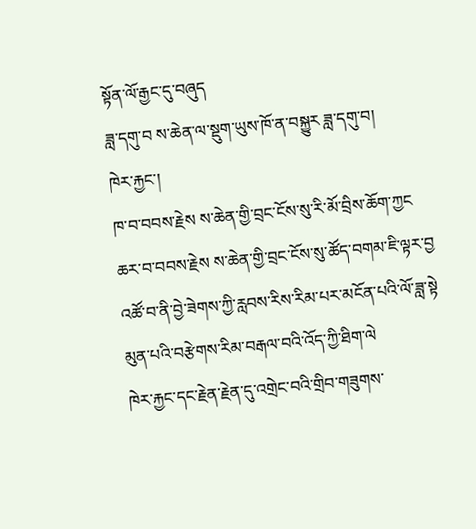སྟོན་ལོ་རྒྱང་དུ་བཞུད
ཟླ་དགུ་བ ས་ཆེན་ལ་སྡུག་ཡུས་ཁོ་ན་བསྐྱུར ཟླ་དགུ་བ།
ཁེར་རྐྱང་།
ཁ་བ་བབས་རྗེས ས་ཆེན་གྱི་བྲང་ངོས་སུ་རི་མོ་བྲིས་ཆོག་ཀྱང
ཆར་བ་བབས་རྗེས ས་ཆེན་གྱི་བྲང་ངོས་སུ་ཚོད་བགམ་ཇི་ལྟར་བྱ
འཚོ་བ་ནི་བྱེ་ཟེགས་ཀྱི་རླབས་རིས་རིམ་པར་མངོན་པའི་ལོ་ཟླ་སྟེ
མུན་པའི་བརྩེགས་རིམ་བརྒལ་བའི་འོད་ཀྱི་ཐིག་ལེ
ཁེར་རྐྱང་དང་རྗེན་རྗེན་དུ་འགྲེང་བའི་གྲིབ་གཟུགས་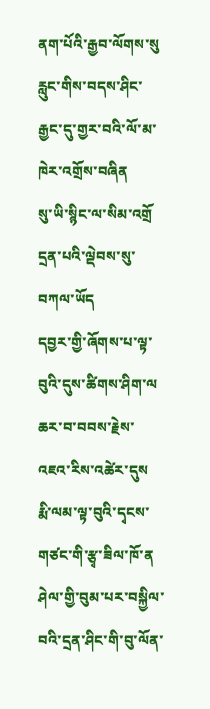ནག་པོའི་རྒྱབ་ལོགས་སུ
རླུང་གིས་བདས་ཤིང་རྒྱང་དུ་གྱར་བའི་ལོ་མ་ཁེར་འགྲོས་བཞིན
སུ་ཡི་སྙིང་ལ་སིམ་འགྲོ དྲན་པའི་ལྡེབས་སུ་བཀལ་ཡོད
དབྱར་གྱི་ཞོགས་པ་ལྟ་བུའི་དུས་ཚིགས་ཤིག་ལ
ཆར་བ་བབས་རྗེས་འཇའ་རིས་འཚེར་དུས
རྨི་ལམ་ལྟ་བུའི་དྭངས་གཙང་གི་རྩྭ་ཟིལ་ཁོ་ན
ཤེལ་གྱི་བུམ་པར་བསྐྱིལ་བའི་དྲན་ཤིང་གི་བུ་ལོན་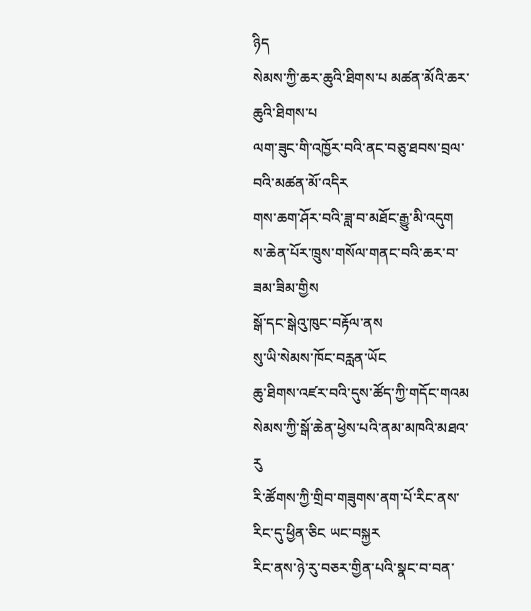ཉིད
སེམས་ཀྱི་ཆར་ཆུའི་ཐིགས་པ མཚན་མོའི་ཆར་ཆུའི་ཐིགས་པ
ལག་ཟུང་གི་འཁྱོར་བའི་ནང་བཅུ་ཐབས་བྲལ་བའི་མཚན་མོ་འདིར
གས་ཆག་ཤོར་བའི་ཟླ་བ་མཐོང་རྒྱུ་མི་འདུག
ས་ཆེན་པོར་ཁྲུས་གསོལ་གནང་བའི་ཆར་བ་ཟམ་ཟིམ་གྱིས
སྒོ་དང་སྒེའུ་ཁུང་བརྟོལ་ནས
སུ་ཡི་སེམས་ཁོང་བརླན་ཡོང
ཆུ་ཐིགས་འཛར་བའི་དུས་ཚོད་ཀྱི་གདོང་གའམ
སེམས་ཀྱི་སྒོ་ཆེན་ཕྱེས་པའི་ནམ་མཁའི་མཐའ་རུ
རི་ཚོགས་ཀྱི་གྲིབ་གཟུགས་ནག་པོ་རིང་ནས་རིང་དུ་ཕྱིན་ཅིང ཡང་བསྐྱར
རིང་ནས་ཉེ་རུ་བཅར་གྱིན་པའི་སྣང་བ་བན་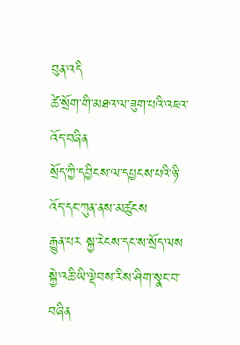བུན་འདི
ཚེ་སྲོག་གི་མཐའ་ལ་ཟུག་པའི་འཇའ་འོད་བཞིན
སྲོད་ཀྱི་དབྱིངས་ལ་དཔྱངས་པའི་ཉི་འོད་དང་ཀུན་ནས་མཚུངས
རྒྱུན་པར སྐྱ་རེངས་དང་ས་སྲོད་ལས
སྐྱེ་འཆི་ཡི་ལྡེབས་རིས་ཤིག་སྣང་བ་བཞིན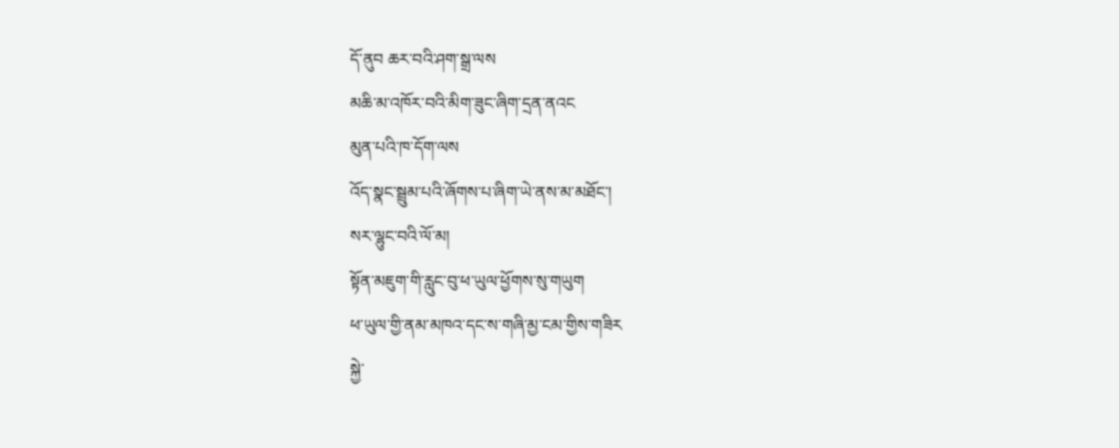དོ་ནུབ ཆར་བའི་ཤག་སྒྲ་ལས
མཆི་མ་འཁོར་བའི་མིག་ཟུང་ཞིག་དྲན་ནའང
མུན་པའི་ཁ་དོག་ལས
འོད་སྣང་སྦྲུམ་པའི་ཞོགས་པ་ཞིག་ཡེ་ནས་མ་མཐོང་།
སར་ལྷུང་བའི་ལོ་མ།
སྟོན་མཇུག་གི་རླུང་བུ་ཕ་ཡུལ་ཕྱོགས་སུ་གཡུག
ཕ་ཡུལ་གྱི་ནམ་མཁའ་དང་ས་གཞི་མྱ་ངམ་གྱིས་གཟིར
སྐྱེ་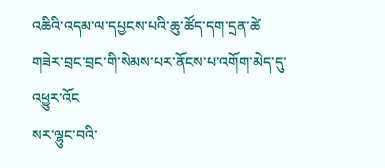འཆིའི་འདམ་ལ་དཔྱངས་པའི་ཆུ་ཚོད་དག་དྲན་ཚེ
གཟེར་བྲང་བྲང་གི་སེམས་པར་ནོངས་པ་འགོག་མེད་དུ་འཕྱུར་འོང
སར་ལྷུང་བའི་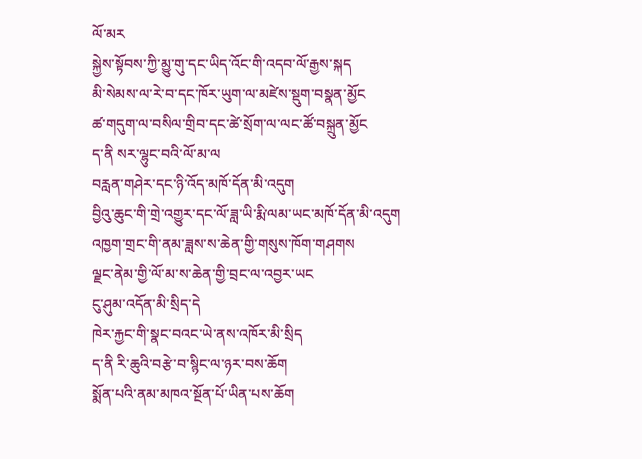ལོ་མར
སྐྱེས་སྟོབས་ཀྱི་མྱུ་གུ་དང་ཡིད་འོང་གི་འདབ་ལོ་རྒྱས་སྐད
མི་སེམས་ལ་རེ་བ་དང་ཁོར་ཡུག་ལ་མཛེས་སྡུག་བསྣན་མྱོང
ཚ་གདུག་ལ་བསིལ་གྲིབ་དང་ཚེ་སྲོག་ལ་ལང་ཚོ་བསྐྲུན་མྱོང
ད་ནི སར་ལྷུང་བའི་ལོ་མ་ལ
བརླན་གཤེར་དང་ཉི་འོད་མཁོ་དོན་མི་འདུག
བྱིའུ་ཆུང་གི་གྲེ་འགྱུར་དང་ལོ་ཟླ་ཡི་རྨི་ལམ་ཡང་མཁོ་དོན་མི་འདུག
འཁྱག་གྲང་གི་ནམ་ཟླས་ས་ཆེན་གྱི་གསུས་ཁོག་གཤགས
ལྗང་ནེམ་གྱི་ལོ་མ་ས་ཆེན་གྱི་བྲང་ལ་འབྱར་ཡང
ངུ་ཤུམ་འདོན་མི་སྲིད་དེ
ཁེར་རྐྱང་གི་སྣང་བའང་ཡེ་ནས་འཁོར་མི་སྲིད
ད་ནི རི་ཆུའི་བརྩེ་བ་སྙིང་ལ་ཉར་བས་ཆོག
སྨོན་པའི་ནམ་མཁའ་སྔོན་པོ་ཡིན་པས་ཆོག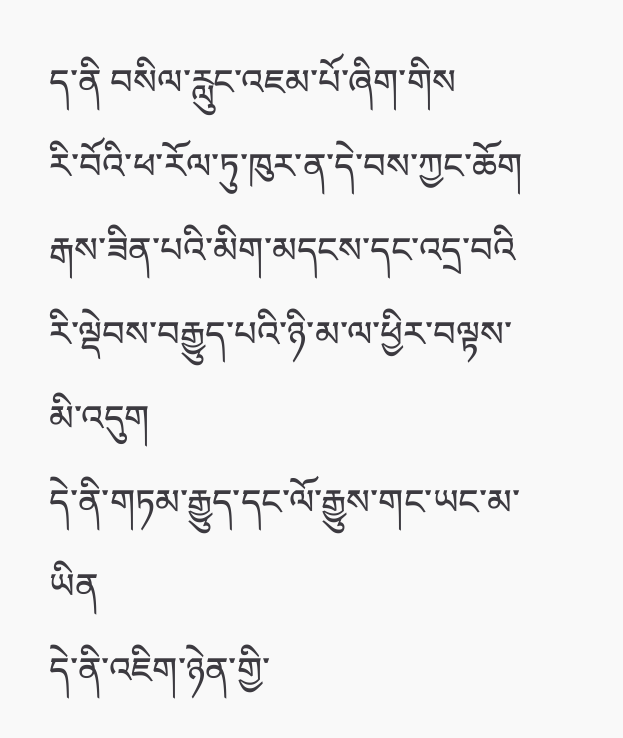ད་ནི བསིལ་རླུང་འཇམ་པོ་ཞིག་གིས
རི་བོའི་ཕ་རོལ་ཏུ་ཁུར་ན་དེ་བས་ཀྱང་ཆོག
རྒས་ཟིན་པའི་མིག་མདངས་དང་འདྲ་བའི
རི་ལྡེབས་བརྒྱུད་པའི་ཉི་མ་ལ་ཕྱིར་བལྟས་མི་འདུག
དེ་ནི་གཏམ་རྒྱུད་དང་ལོ་རྒྱུས་གང་ཡང་མ་ཡིན
དེ་ནི་འཇིག་ཉེན་གྱི་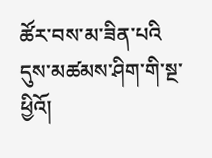ཚོར་བས་མ་ཟིན་པའི
དུས་མཚམས་ཤིག་གི་སྔ་ཕྱིའོ།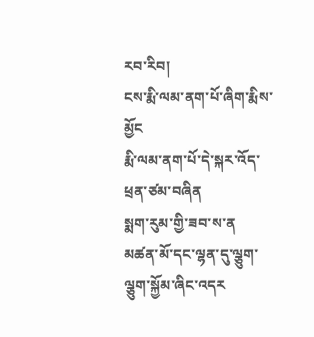རབ་རིབ།
ངས་རྨི་ལམ་ནག་པོ་ཞིག་རྨིས་མྱོང
རྨི་ལམ་ནག་པོ་དེ་སྐར་འོད་ཕྲན་ཙམ་བཞིན
སྨག་རུམ་གྱི་ཟབ་ས་ན
མཚན་མོ་དང་ལྷན་དུ་ལྕུག་ལྕུག་སྐྱོམ་ཞིང་འདར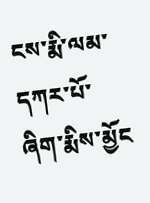ངས་རྨི་ལམ་དཀར་པོ་ཞིག་རྨིས་མྱོང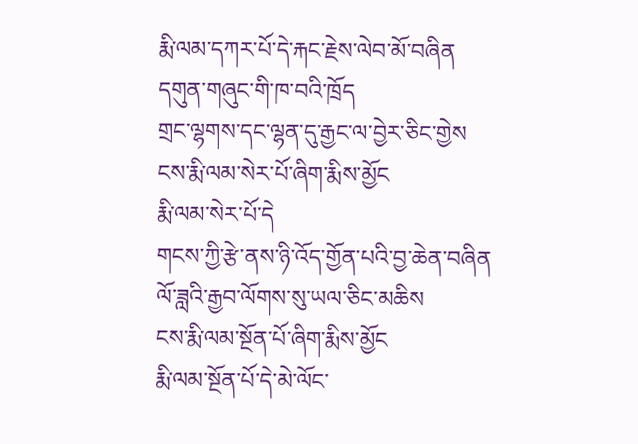རྨི་ལམ་དཀར་པོ་དེ་རྐང་རྗེས་ལེབ་མོ་བཞིན
དགུན་གཞུང་གི་ཁ་བའི་ཁྲོད
གྲང་ལྷགས་དང་ལྷན་དུ་རྒྱང་ལ་བྱེར་ཅིང་གྱེས
ངས་རྨི་ལམ་སེར་པོ་ཞིག་རྨིས་མྱོང
རྨི་ལམ་སེར་པོ་དེ
གངས་ཀྱི་རྩེ་ནས་ཉི་འོད་གྱོན་པའི་བྱ་ཆེན་བཞིན
ལོ་ཟླའི་རྒྱབ་ལོགས་སུ་ཡལ་ཅིང་མཆིས
ངས་རྨི་ལམ་སྔོན་པོ་ཞིག་རྨིས་མྱོང
རྨི་ལམ་སྔོན་པོ་དེ་མེ་ལོང་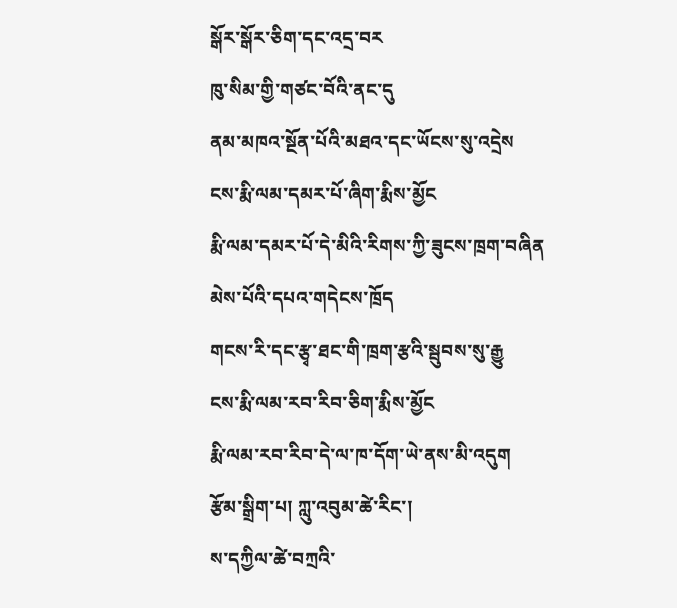སྒོར་སྒོར་ཅིག་དང་འདྲ་བར
ཁུ་སིམ་གྱི་གཙང་བོའི་ནང་དུ
ནམ་མཁའ་སྔོན་པོའི་མཐའ་དང་ཡོངས་སུ་འདྲེས
ངས་རྨི་ལམ་དམར་པོ་ཞིག་རྨིས་མྱོང
རྨི་ལམ་དམར་པོ་དེ་མིའི་རིགས་ཀྱི་ཟུངས་ཁྲག་བཞིན
མེས་པོའི་དཔའ་གདེངས་ཁྲོད
གངས་རི་དང་རྩྭ་ཐང་གི་ཁྲག་རྩའི་སྦུབས་སུ་རྒྱུ
ངས་རྨི་ལམ་རབ་རིབ་ཅིག་རྨིས་མྱོང
རྨི་ལམ་རབ་རིབ་དེ་ལ་ཁ་དོག་ཡེ་ནས་མི་འདུག
རྩོམ་སྒྲིག་པ། ཀླུ་འབུམ་ཚེ་རིང་།
ས་དཀྱིལ་ཚེ་བཀྲའི་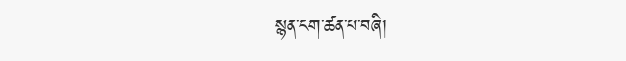སྙན་ངག་ཚན་པ་བཞི།